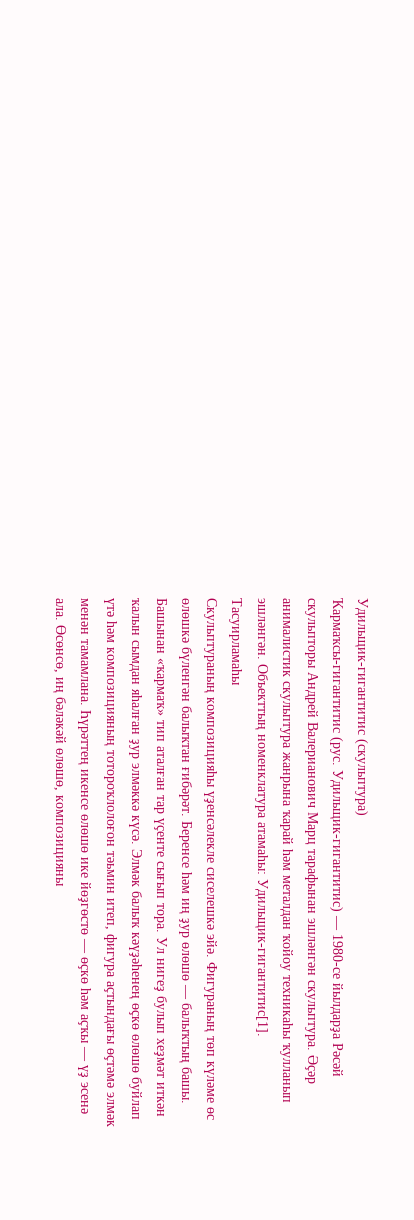Удильщик-гигантитис (скульптура)
Ҡармаҡсы-гигантитис (рус. Удильщик-гигантитис) — 1980-се йылдарҙа Рәсәй скульпторы Андрей Валерианович Марц тарафынан эшләнгән скульптура. Әҫәр анималистик скульптура жанрына ҡарай һәм металдан ҡойоу техникаһы ҡулланып эшләнгән. Объекттың номенклатура атамаһы: Удильщик-гигантитис[1].
Тасуирламаһы
Скульптураның композицияһы үҙенсәлекле сиселешкә эйә. Фигураның төп күләме өс өлөшкә бүленгән балыҡтан ғибәрәт. Беренсе һәм иң ҙур өлөшө — балыҡтың башы. Башынан «ҡармаҡ» тип аталған тар үҫенте сығып тора. Ул нигеҙ булып хеҙмәт иткән ҡалын сымдан яһалған ҙур элмәккә күсә. Элмәк балыҡ кәүҙәһенең өҫкө өлөшө буйлап үтә һәм композицияның тотороҡлолоғон тәьмин итеп, фигура аҫтындағы өҫтәмә элмәк менән тамамлана. Һүрәттең икенсе өлөшө ике йөҙгөстө — өҫкө һәм аҫҡы — үҙ эсенә ала. Өсөнсө, иң бәләкәй өлөшө, композицияны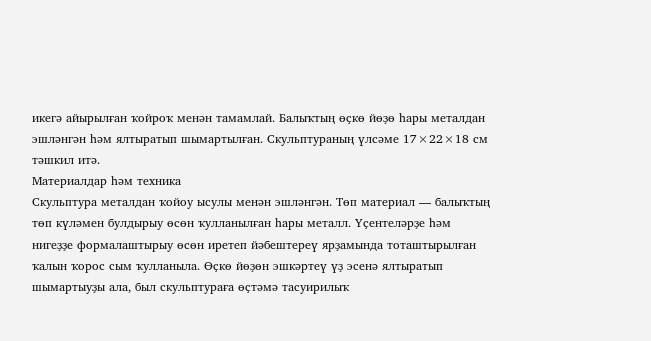икегә айырылған ҡойроҡ менән тамамлай. Балыҡтың өҫкө йөҙө һары металдан эшләнгән һәм ялтыратып шымартылған. Скульптураның үлсәме 17×22×18 см тәшкил итә.
Материалдар һәм техника
Скульптура металдан ҡойоу ысулы менән эшләнгән. Төп материал — балыҡтың төп күләмен булдырыу өсөн ҡулланылған һары металл. Үҫентеләрҙе һәм нигеҙҙе формалаштырыу өсөн иретеп йәбештереү ярҙамында тоташтырылған ҡалын ҡорос сым ҡулланыла. Өҫкө йөҙөн эшкәртеү үҙ эсенә ялтыратып шымартыуҙы ала, был скульптураға өҫтәмә тасуирилыҡ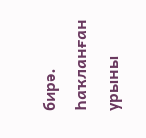бирә.
Һаҡланған урыны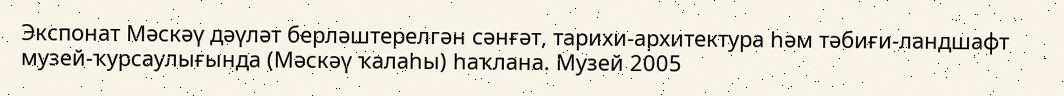Экспонат Мәскәү дәүләт берләштерелгән сәнғәт, тарихи-архитектура һәм тәбиғи-ландшафт музей-ҡурсаулығында (Мәскәү ҡалаһы) һаҡлана. Музей 2005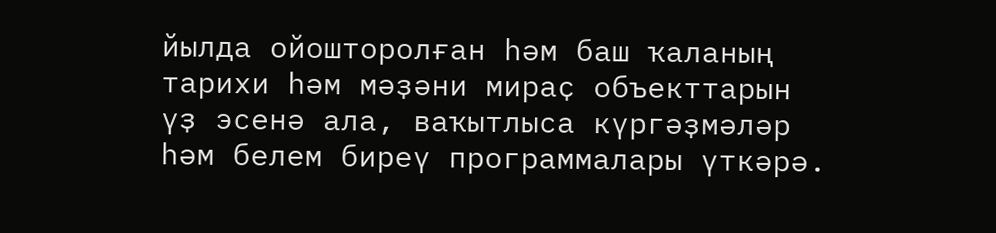йылда ойошторолған һәм баш ҡаланың тарихи һәм мәҙәни мираҫ объекттарын үҙ эсенә ала, ваҡытлыса күргәҙмәләр һәм белем биреү программалары үткәрә.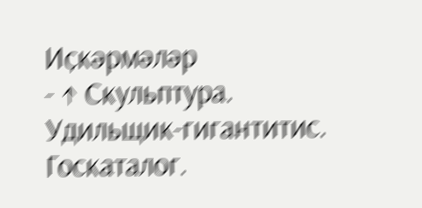Иҫкәрмәләр
- ↑ Скульптура. Удильщик-гигантитис. Госкаталог.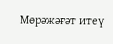Мөрәжәғәт итеү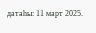датаһы: 11 март 2025.